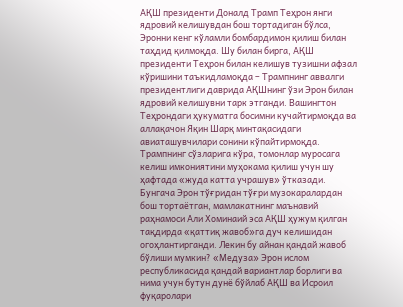АҚШ президенти Доналд Трамп Теҳрон янги ядровий келишувдан бош тортадиган бўлса, Эронни кенг кўламли бомбардимон қилиш билан таҳдид қилмоқда. Шу билан бирга, АҚШ президенти Теҳрон билан келишув тузишни афзал кўришини таъкидламоқда – Трампнинг аввалги президентлиги даврида АҚШнинг ўзи Эрон билан ядровий келишувни тарк этганди. Вашингтон Теҳрондаги ҳукуматга босимни кучайтирмоқда ва аллақачон Яқин Шарқ минтақасидаги авиаташувчилари сонини кўпайтирмоқда. Трампнинг сўзларига кўра, томонлар муросага келиш имкониятини муҳокама қилиш учун шу ҳафтада «жуда катта учрашув» ўтказади. Бунгача Эрон тўғридан тўғри музокаралардан бош тортаётган, мамлакатнинг маънавий раҳнамоси Али Хоминаий эса АҚШ ҳужум қилган тақдирда «қаттиқ жавоб»га дуч келишидан огоҳлантирганди. Лекин бу айнан қандай жавоб бўлиши мумкин? «Медуза» Эрон ислом республикасида қандай вариантлар борлиги ва нима учун бутун дунё бўйлаб АҚШ ва Исроил фуқаролари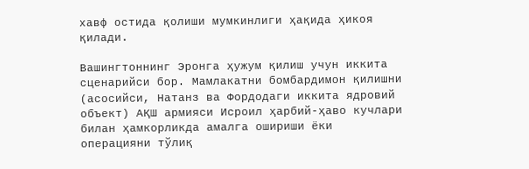хавф остида қолиши мумкинлиги ҳақида ҳикоя қилади.

Вашингтоннинг Эронга ҳужум қилиш учун иккита сценарийси бор. Мамлакатни бомбардимон қилишни (асосийси, Натанз ва Фордодаги иккита ядровий объект) АҚШ армияси Исроил ҳарбий-ҳаво кучлари билан ҳамкорликда амалга ошириши ёки операцияни тўлиқ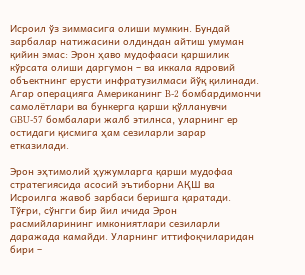Исроил ўз зиммасига олиши мумкин. Бундай зарбалар натижасини олдиндан айтиш умуман қийин эмас: Эрон ҳаво мудофааси қаршилик кўрсата олиши даргумон – ва иккала ядровий объектнинг ерусти инфратузилмаси йўқ қилинади. Агар операцияга Американинг B-2 бомбардимончи самолётлари ва бункерга қарши қўлланувчи GBU-57 бомбалари жалб этилнса, уларнинг ер остидаги қисмига ҳам сезиларли зарар етказилади.

Эрон эҳтимолий ҳужумларга қарши мудофаа стратегиясида асосий эътиборни АҚШ ва Исроилга жавоб зарбаси беришга қаратади. Тўғри, сўнгги бир йил ичида Эрон расмийларининг имкониятлари сезиларли даражада камайди. Уларнинг иттифоқчиларидан бири –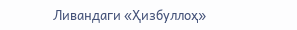Ливандаги «Ҳизбуллоҳ»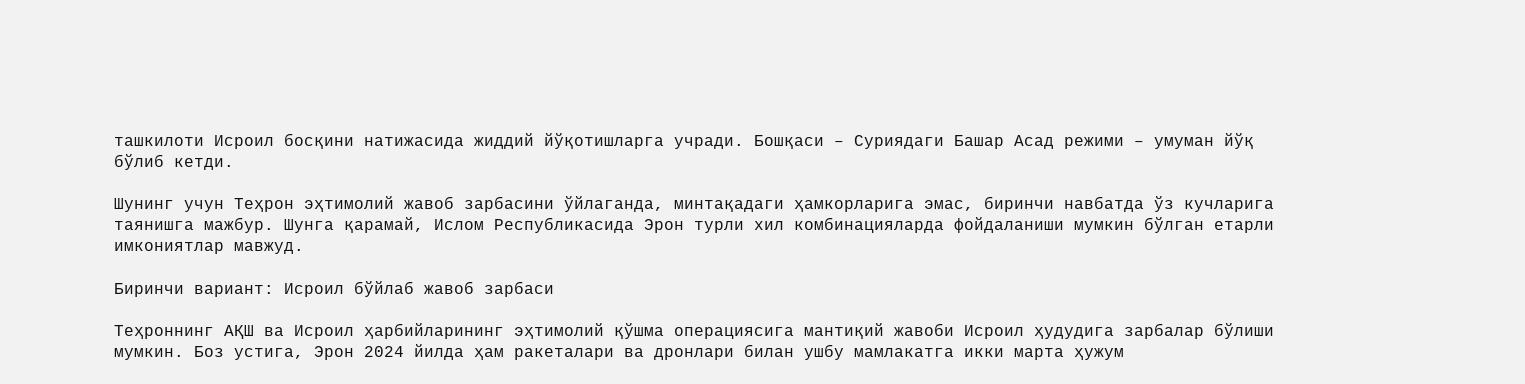ташкилоти Исроил босқини натижасида жиддий йўқотишларга учради. Бошқаси – Суриядаги Башар Асад режими – умуман йўқ бўлиб кетди.

Шунинг учун Теҳрон эҳтимолий жавоб зарбасини ўйлаганда, минтақадаги ҳамкорларига эмас, биринчи навбатда ўз кучларига таянишга мажбур. Шунга қарамай, Ислом Республикасида Эрон турли хил комбинацияларда фойдаланиши мумкин бўлган етарли имкониятлар мавжуд.

Биринчи вариант: Исроил бўйлаб жавоб зарбаси

Теҳроннинг АҚШ ва Исроил ҳарбийларининг эҳтимолий қўшма операциясига мантиқий жавоби Исроил ҳудудига зарбалар бўлиши мумкин. Боз устига, Эрон 2024 йилда ҳам ракеталари ва дронлари билан ушбу мамлакатга икки марта ҳужум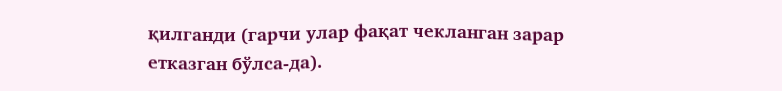қилганди (гарчи улар фақат чекланган зарар етказган бўлса-да).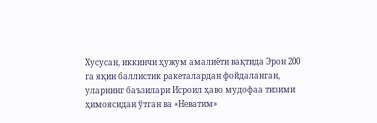Хусусан, иккинчи ҳужум амалиёти вақтида Эрон 200 га яқин баллистик ракеталардан фойдаланган, уларнинг баъзилари Исроил ҳаво мудофаа тизими ҳимоясидан ўтган ва «Неватим»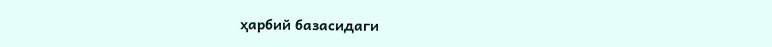ҳарбий базасидаги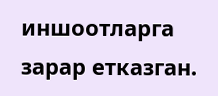иншоотларга зарар етказган.